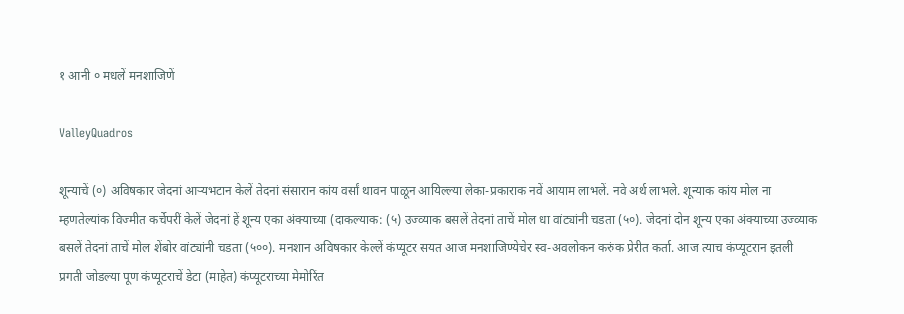१ आनी ० मधलें मनशाजिणें

ValleyQuadros

शून्याचें (०) अविषकार जेदनां आऱ्यभटान केलें तेदनां संसारान कांय वर्सां थावन पाळून आयिल्ल्या लेका-प्रकाराक नवें आयाम लाभलें. नवे अर्थ लाभले. शून्याक कांय मोल ना म्हणतेल्यांक विज्मीत कर्चेपरीं केलें जेदनां हें शून्य एका अंक्याच्या (दाकल्याक: (५) उज्व्याक बसलें तेदनां ताचें मोल धा वांट्यांनी चडता (५०). जेदनां दोन शून्य एका अंक्याच्या उज्व्याक बसलें तेदनां ताचें मोल शेंबोर वांट्यांनी चडता (५००). मनशान अविषकार केल्लें कंप्यूटर सयत आज मनशाजिण्येचेर स्व-अवलोकन करुंक प्रेरीत कर्ता. आज त्याच कंप्यूटरान इतली प्रगती जोडल्या पूण कंप्यूटराचें डेटा (माहेत) कंप्यूटराच्या मेमोरिंत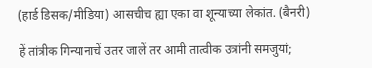(हार्ड डिसक/मीडिया) आसचीच ह्या एका वा शून्याच्या लेकांत. (बैनरी)

हें तांत्रीक गिन्यानाचें उतर जालें तर आमी तात्वीक उत्रांनी समजुयां;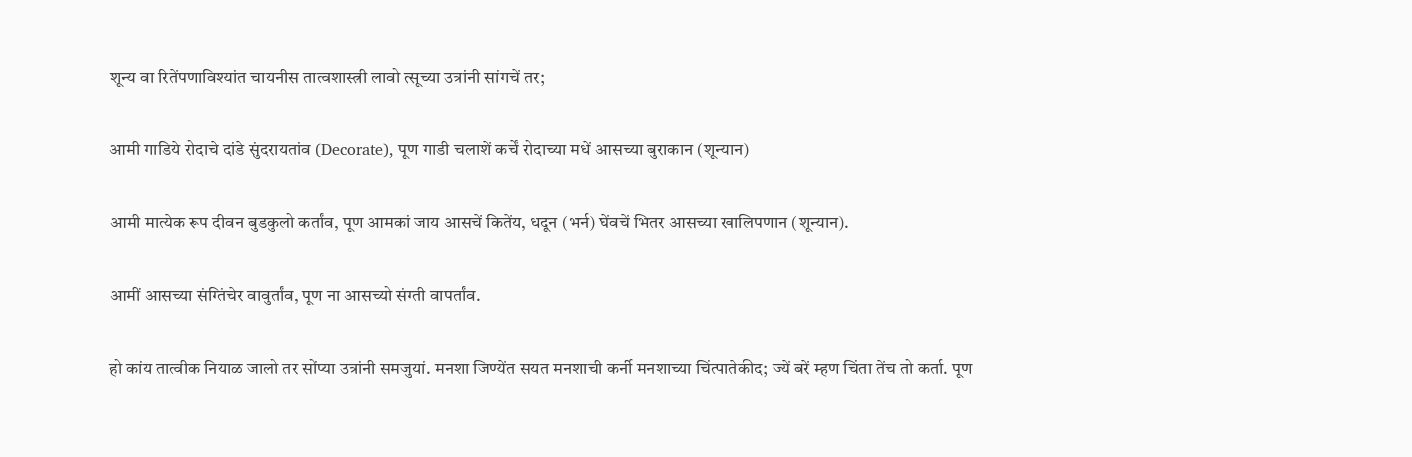शून्य वा रितेंपणाविश्यांत चायनीस तात्व‌शास्त्री लावो त्सूच्या उत्रांनी सांगचें तर;

आमी गाडिये रोदाचे दांडे सुंदरायतांव (Decorate), पूण गाडी चलाशें कर्चें रोदाच्या मधें आसच्या बुराकान (शून्यान)

आमी मात्येक रूप दीवन बुडकुलो कर्तांव, पूण आमकां जाय आसचें कितेंय, धदून (भर्न) घेंवचें भितर आसच्या खालिपणान (शून्यान).

आमीं आसच्या संग्तिंचेर वावुर्तांव, पूण ना आसच्यो संग्ती वापर्तांव.

हो कांय तात्वीक नियाळ जालो तर सोंप्या उत्रांनी समजुयां. मनशा जिण्येंत सयत मनशाची कर्नी मनशाच्या चिंत्पातेकीद; ज्यें बरें म्हण चिंता तेंच तो कर्ता. पूण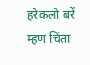हरेकलो बरें म्हण चिंता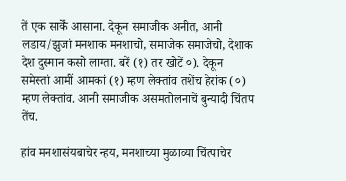तें एक सार्कें आसाना. देकून समाजीक अनीत, आनी लडाय/झुजां मनशाक मनशाचो, समाजेक समाजेचो, देशाक देश दुस्मान कसो लाग्ता. बरें (१) तर खोटें ०). देकून समेस्तां आमीं आमकां (१) म्हण लेक्तांव तशेंच हेरांक (०) म्हण लेक्तांव. आनी समाजीक असमतोलनाचें बुन्यादी चिंतप तेंच.

हांव मनशासंयबाचेर न्हय, मनशाच्या मुळाव्या चिंत्पाचेर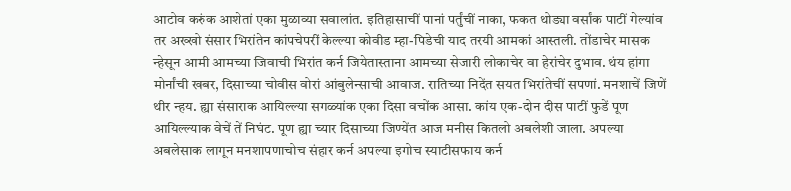आटोव करुंक आशेतां एका मुळाव्या सवालांत. इतिहासाचीं पानां पर्तुंचीं नाका, फकत थोड्या वर्सांक पाटीं गेल्यांव तर अख्खो संसार भिरांतेन कांपचेपरीं केल्ल्या कोवीड म्हा-पिडेची याद तर‌यी आमकां आस्तली. तोंडाचेर मासक न्हेसून आमी आमच्या जिवाची भिरांत कर्न जियेतास्ताना आमच्या सेजारी लोकाचेर वा हेरांचेर दुभाव. थंय हांगा मोर्नांची खबर, दिसाच्या चोवीस वोरां आंबुलेन्साची आवाज. रातिच्या निदेंत सयत भिरांतेचीं सपणां. मनशाचें जिणें थीर न्हय. ह्या संसाराक आयिल्ल्या सगळ्यांक एका दिसा वचोंक आसा. कांय एक-दोन दीस पाटीं फुडें पूण आयिल्ल्याक वेचें तें निघंट. पूण ह्या च्यार दिसाच्या जिण्येंत आज मनीस कितलो अबलेशी जाला. अपल्या अबलेसाक लागून मनशापणाचोच संहार कर्न अपल्या इगोच स्याटीस‌फाय कर्न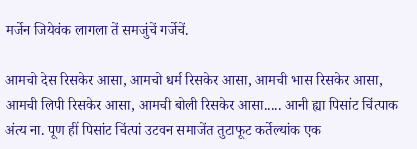मर्जेन जियेवंक लागला तें समजुंचें गर्जेचें.

आमचो देस रिसकेर आसा, आमचो धर्म रिसकेर आसा, आमची भास रिसकेर आसा, आमची लिपी रिसकेर आसा, आमची बोली रिसकेर आसा..... आनी ह्या पिसांट चिंत्पाक अंत्य ना. पूण हीं पिसांट चिंत्पां उटवन समाजेंत तुटाफूट कर्तेल्यांक एक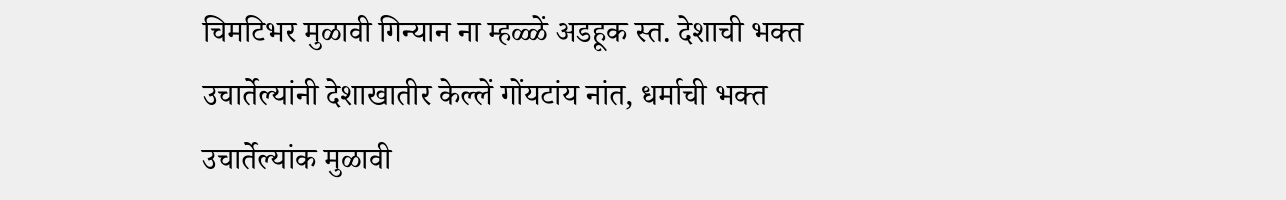चिमटिभर मुळावी गिन्यान ना म्हळ्ळें अडहूक स्त. देशाची भक्त उचार्तेल्यांनी देशाखातीर केल्लें गोंयटांय नांत, धर्माची भक्त उचार्तेल्यांक मुळावी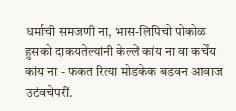धर्माची समजणी ना, भास-लिपिचो पोकोळ हुसको दाकयतेल्यांनी केल्लें कांय ना वा कर्चेंय कांय ना - फकत रित्या मोडकेक बडवन आवाज उटंवचेपरीं.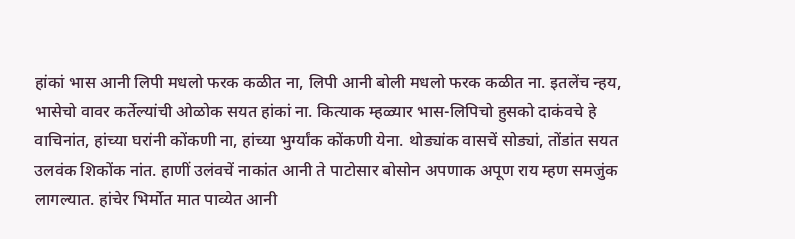हांकां भास आनी लिपी मधलो फरक कळीत ना, लिपी आनी बोली मधलो फरक कळीत ना. इतलेंच न्हय, भासेचो वावर कर्तेल्यांची ओळोक सयत हांकां ना. कित्याक म्हळ्यार भास-लिपिचो हुसको दाकंवचे हे वाचिनांत, हांच्या घरांनी कोंकणी ना, हांच्या भुर्ग्यांक कोंकणी येना. थोड्यांक वासचें सोड्यां, तोंडांत सयत उलवंक शिकोंक नांत. हाणीं उलंवचें नाकांत आनी ते पाटोसार बोसोन अपणाक अपूण राय म्हण समजुंक लागल्यात. हांचेर भिर्मोत मात पाव्येत आनी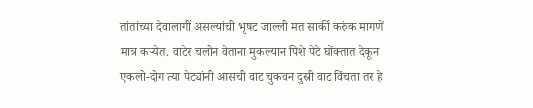तांतांच्या देवालागीं असल्यांची भृषट जाल्ली मत सार्की करुंक मागणें मात्र कऱ्येत. वाटेर चलोन वेताना मुकल्यान पिशे पेटे घोंक्तात देकून एकलो-दोग त्या पेट्यांनी आसची वाट चुकवन दुस्री वाट विंचता तर हे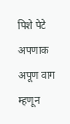पिशे पेटे अपणाक अपूण वाग म्हणून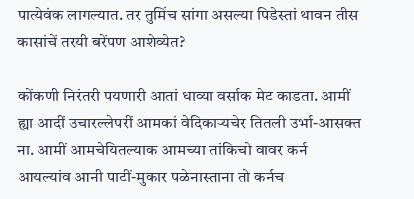पात्येवंक लागल्यात. तर तुमिंच सांगा असल्या पिडेस्तां थावन तीस कासांचें तर‌यी बरेंपण आशेव्येत?

कोंकणी निरंतरी पयणारी आतां धाव्या वर्साक मेट काडता. आमीं ह्या आदीं उचार‌ल्लेपरीं आमकां वेदिकाऱ्यचेर तितली उर्भा-आसक्त ना. आमीं आमचेयितल्याक आमच्या तांकिचो वावर कर्न आयल्यांव आनी पाटीं-मुकार पळेनास्ताना तो कर्न‌च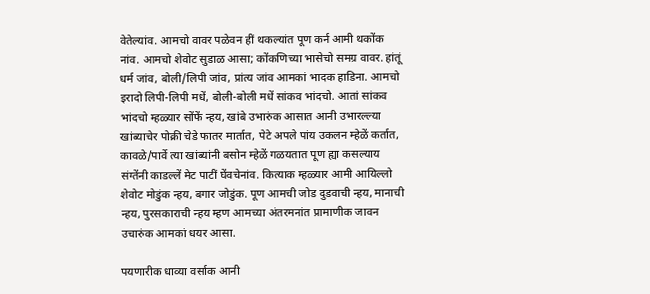वेतेल्यांव. आमचो वावर पळेवन हीं थकल्यांत पूण कर्न आमी थकोंक नांव. आमचो शेवोट सुडाळ आसा; कोंकणिच्या भासेचो समग्र वावर. हांतूं धर्म जांव, बोली/लिपी जांव, प्रांत्य जांव आमकां भादक हाडिना. आमचो इरादो लिपी-लिपी मधें, बोली-बोली मधें सांकव भांदचो. आतां सांकव भांदचो म्हळ्यार सोंफें न्हय, खांबे उभारुंक आसात आनी उभार‌ल्ल्या खांब्याचेर पोक्री चेडे फातर मार्तात, पेटे अपले पांय उकलन म्हेळें कर्तात, कावळे/पार्वे त्या खांब्यांनी बसोन म्हेळें गळयतात पूण ह्या कसल्याय संग्तेंनी काड‌ल्लें मेट पाटीं घेंवचेनांव. कित्याक म्हळ्यार आमी आयिल्लो शेवोट मोडुंक न्हय, बगार जोडुंक. पूण आमची जोड दुडवाची न्हय, मानाची न्हय, पुरसकाराची न्हय म्हण आमच्या अंतर‌मनांत प्रामाणीक जावन उचारुंक आमकां धयर आसा.

पयणारीक धाव्या वर्साक आनी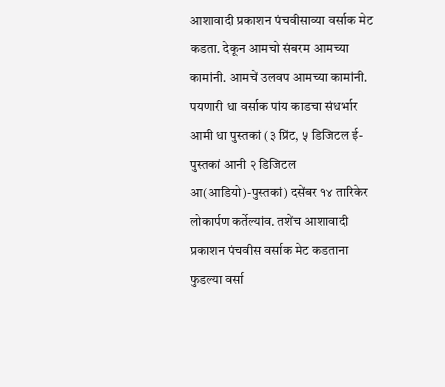आशावादी प्रकाशन पंचवीसाव्या वर्साक मेट कडता. देकून आमचो संबरम आमच्या कामांनी. आमचें उलवप आमच्या कामांनी. पयणारी धा वर्साक पांय काडचा संधर्भार आमी धा पुस्तकां (३ प्रिंट, ५ डिजिटल ई-पुस्तकां आनी २ डिजिटल आ(आडियो)-पुस्तकां) दसेंबर १४ तारिकेर लोकार्पण कर्तेल्यांव. तशेंच आशावादी प्रकाशन पंचवीस वर्साक मेट कडताना फुडल्या वर्सा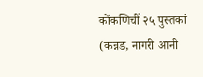कोंकणिचीं २५ पुस्तकां (कन्नड, नागरी आनी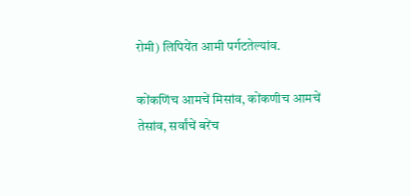रोमी) लिपियेंत आमी पर्गटतेल्यांव.

कोंकणिंच आमचें मिसांव, कोंकणीच आमचें तेसांव, सर्वांचें बरेंच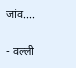जांव....

- वल्ली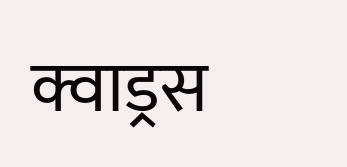क्वाड्रस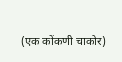(एक कोंकणी चाकोर)